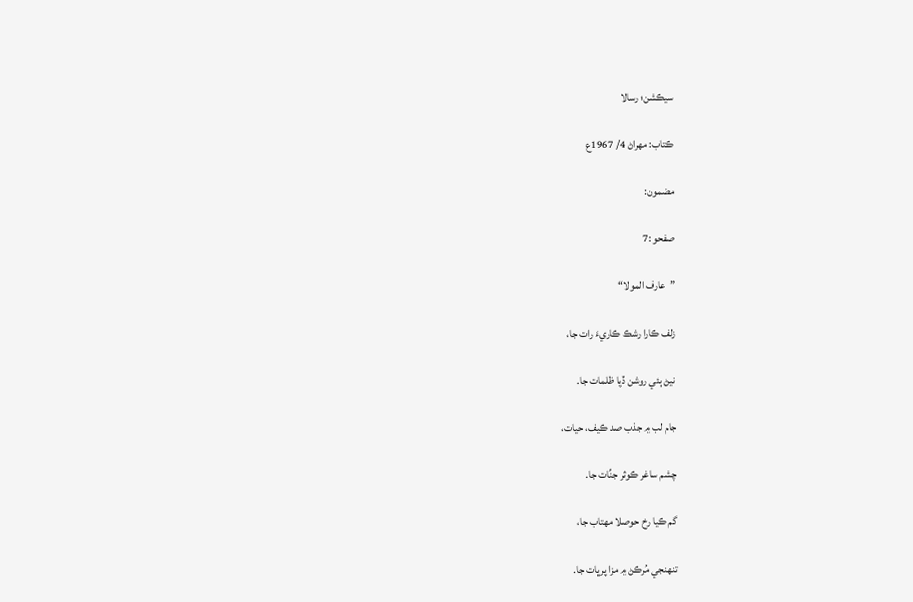سيڪشن؛ رسالا

ڪتاب: مهراڻ 4/ 1967ع

مضمون:

صفحو :7

”عارف المولا“

زلف ڪارا رشڪ ڪاريءَ رات جا،

نيڻ ٻئي روشن ڏيِا ظلمات جا.

جام لب ۾ جذب صد ڪيف، حيات،

چشم ساغر ڪوثر جنِّات جا.

گم ڪيا رخ حوصلا مهتاب جا،

تنهنجي مُرڪڻ ۾ مزا پرڀات جا.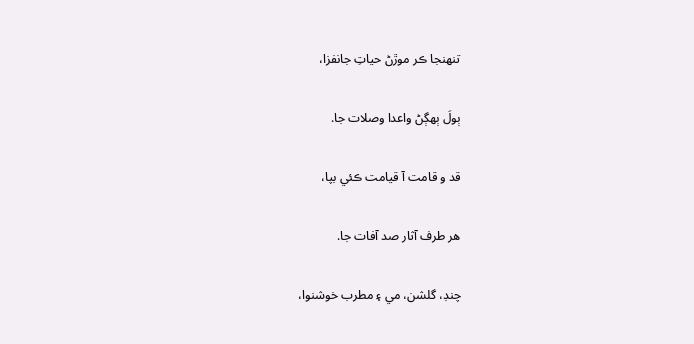تنهنجا ڪر موڙڻ حياتِ جانفزا،

ٻولَ ٻهڳڻ واعدا وصلات جا.

قد و قامت آ قيامت ڪئي بپا،

هر طرف آثار صد آفات جا.

چنڊ، گلشن، مي ۽ مطرب خوشنوا،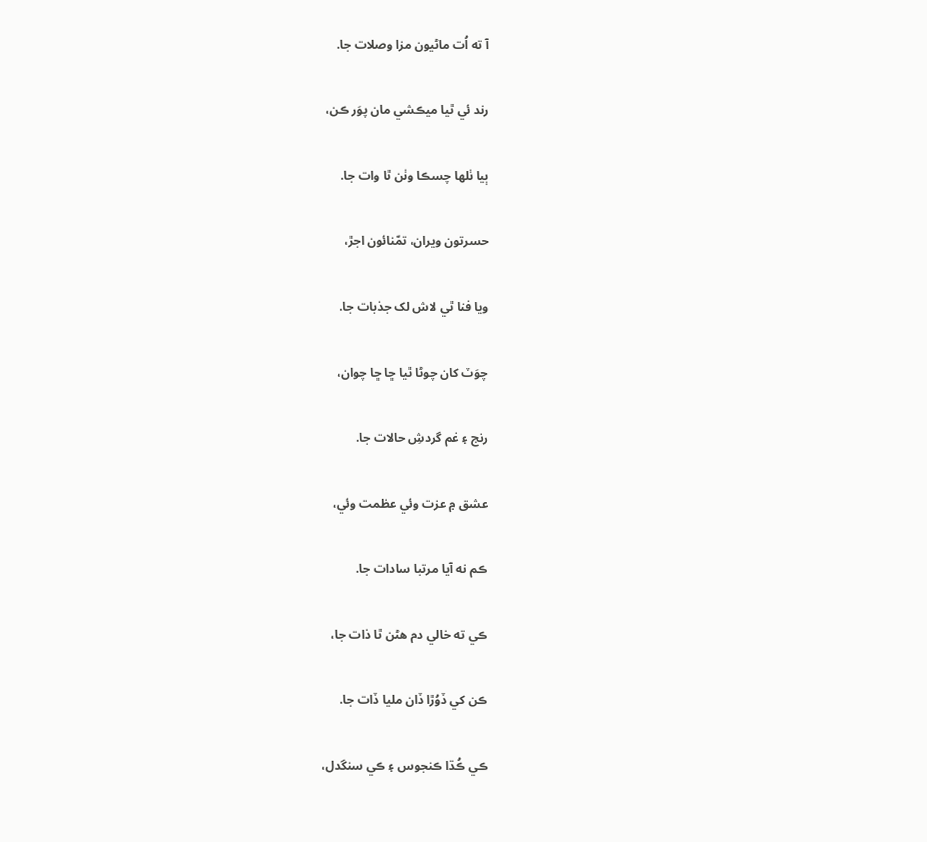آ ته اُت ماڻيون مزا وصلات جا.

رند ئي ٿيا ميڪشي مان پوَر ڪن،

ٻيا ٺلها چسڪا وٺن ٿا وات جا.

حسرتون ويران، تمّنائون اجڙ،

ويا فنا ٿي لاش لک جذبات جا.

چوَٽ کان چوڻا ٿيا ڇا ڇا چوان،

رنج ۽ غم گردشِ حالات جا.

عشق ۾ عزت وئي عظمت وئي،

ڪم نه آيا مرتبا سادات جا.

ڪي ته خالي دم هڻن ٿا ذات جا،

ڪن کي ڏوُڙا ڏان مليا ڏات جا.

ڪي ڪُڌا ڪنجوس ۽ ڪي سنگدل،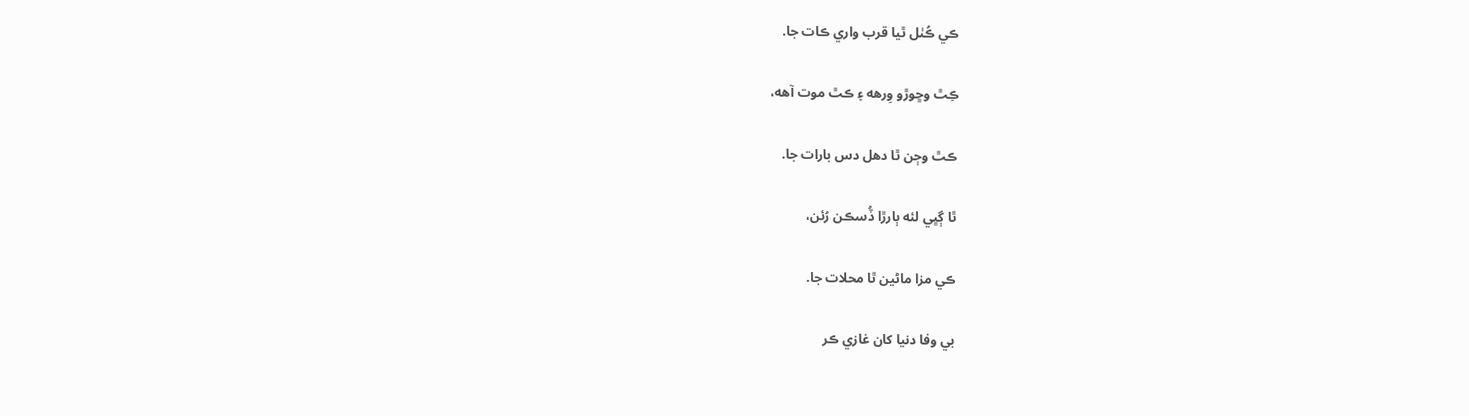ڪي ڪُٺل ٿيا قرب واري ڪات جا.

ڪِٿ وڇوڙو وِرهه ۽ ڪٿ موت آهه،

ڪٿ وڄن ٿا دهل دس بارات جا.

ٿا ڳڀي لئه ٻارڙا ڏُسڪن رُئن،

ڪي مزا ماڻين ٿا محلات جا.

بي وفا دنيا کان غازي ڪر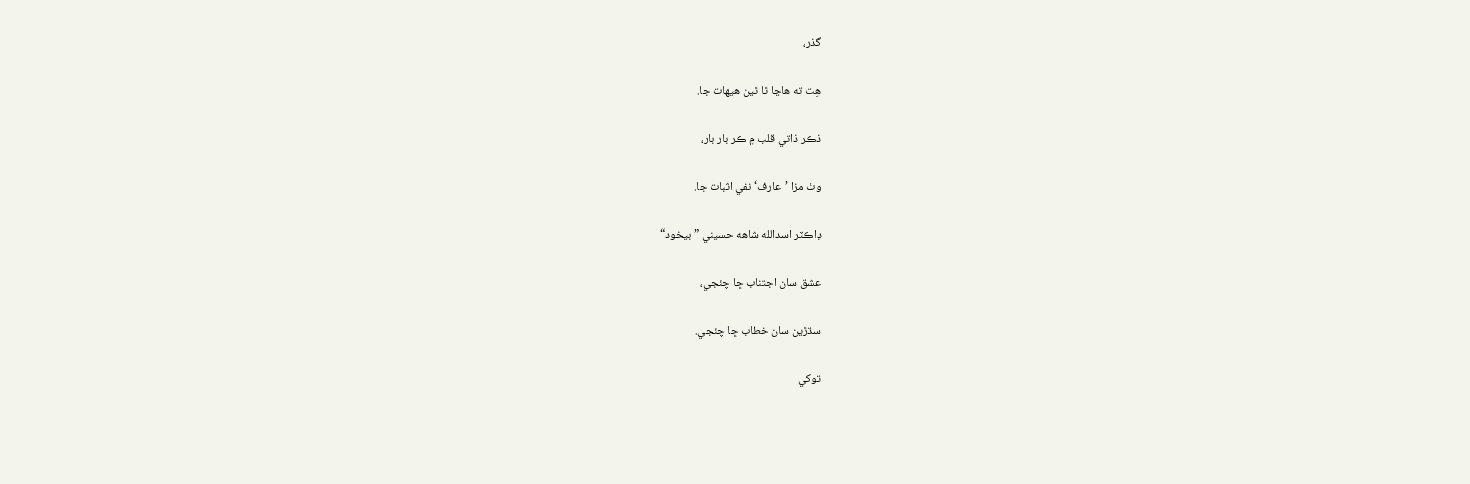گذر،

هِت ته هاڃا ٿا ٿين هيهات جا.

ذڪر ذاتي قلب ۾ ڪر بار بار،

وٺ مزا ’عارف‘ نفي اثبات جا.

ڊاڪٽر اسدالله شاهه حسيني ”بيخود“

عشق سان اجتناب ڇا چئجي،

سڌڙين سان خطاب ڇا چئجي.

توکي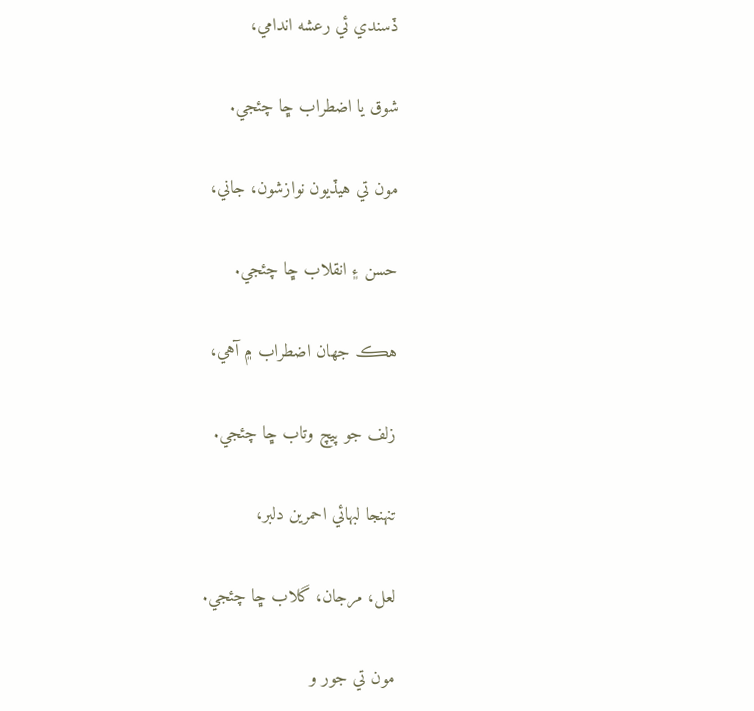ڏسندي ئي رعشه اندامي،

شوق يا اضطراب ڇا چئجي.

مون تي هيڏيون نوازشون، جاني،

حسن ۽ انقلاب ڇا چئجي.

هڪ جهان اضطراب ۾ آهي،

زلف جو پيچ وتاب ڇا چئجي.

تنهنجا لبهائي احمرين دلبر،

لعل، مرجان، گلاب ڇا چئجي.

مون تي جور و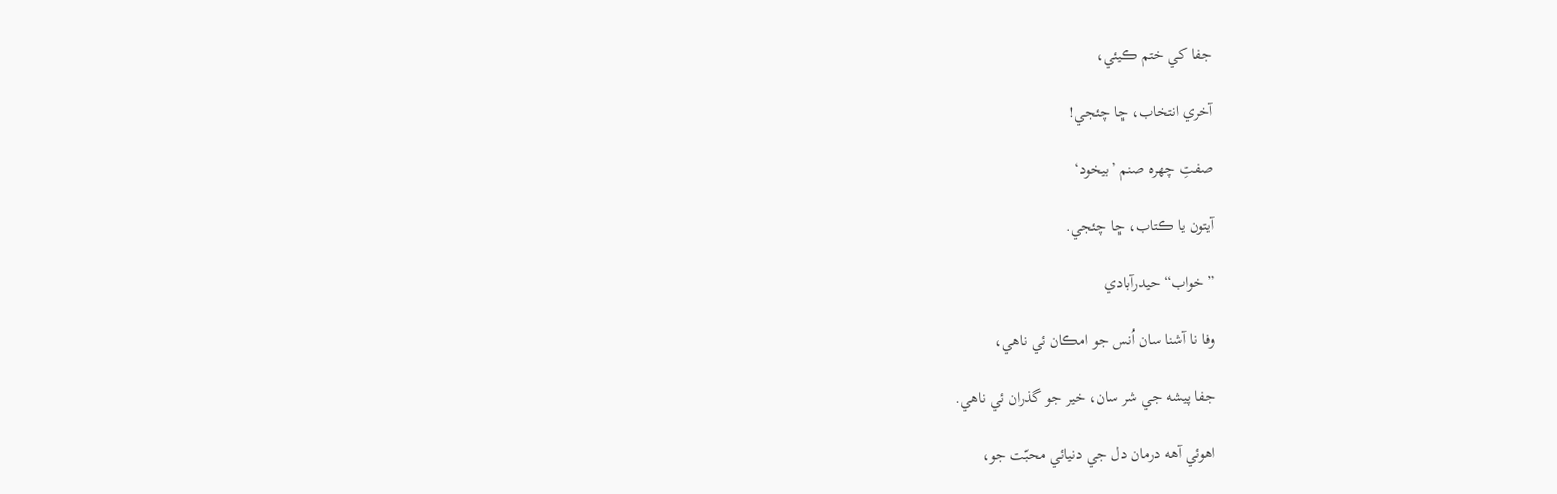جفا کي ختم ڪيئي،

آخري انتخاب، ڇا چئجي!

صفتِ چهره صنم ’بيخود‘

آيتون يا ڪتاب، ڇا چئجي.

”خواب“ حيدرآبادي

وفا نا آشنا سان اُنس جو امڪان ئي ناهي،

جفا پيشه جي شر سان، خير جو گذران ئي ناهي.

اهوئي آهه درمان دل جي دنيائي محبّت جو،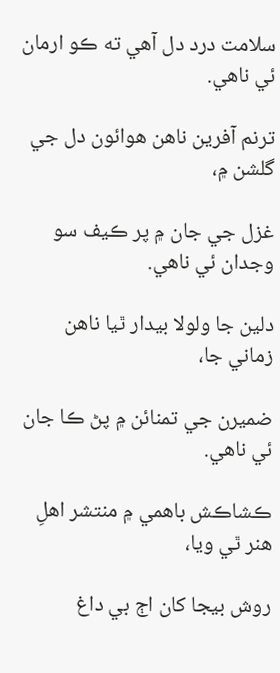سلامت درد دل آهي ته ڪو ارمان ئي ناهي.

ترنم آفرين ناهن هوائون دل جي گلشن ۾،

غزل جي جان ۾ پر ڪيف سو وجدان ئي ناهي.

دلين جا ولولا بيدار ٿيا ناهن زماني جا،

ضميرن جي تمنائن ۾ پڻ ڪا جان ئي ناهي.

ڪشاڪش باهمي ۾ منتشر اهلِ هنر ٿي ويا،

روش بيجا کان اڄ بي داغ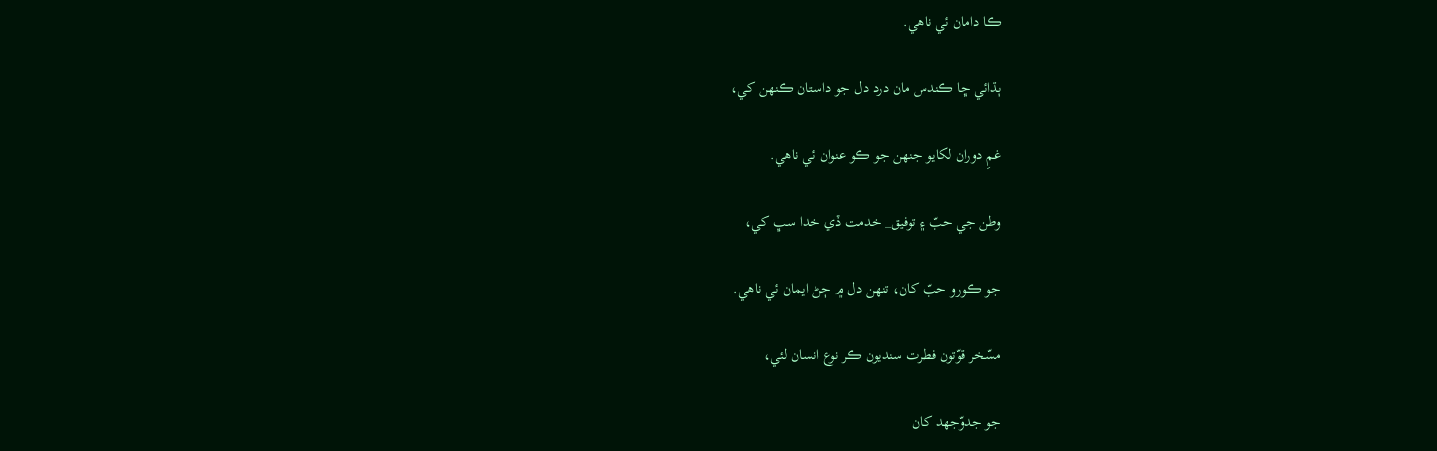ڪا دامان ئي ناهي.

ٻڌائي ڇا ڪندس مان درد دل جو داستان ڪنهن کي،

غمِ دوران لکايو جنهن جو ڪو عنوان ئي ناهي.

وطن جي حبّ ۽ توفيق_ خدمت ڏي خدا سڀ کي،

جو ڪورو حبّ کان، تنهن دل ۾ ڄڻ ايمان ئي ناهي.

مسّخر قوّتون فطرت سنديون ڪر نوع انسان لئي،

جو جدوّجهد کان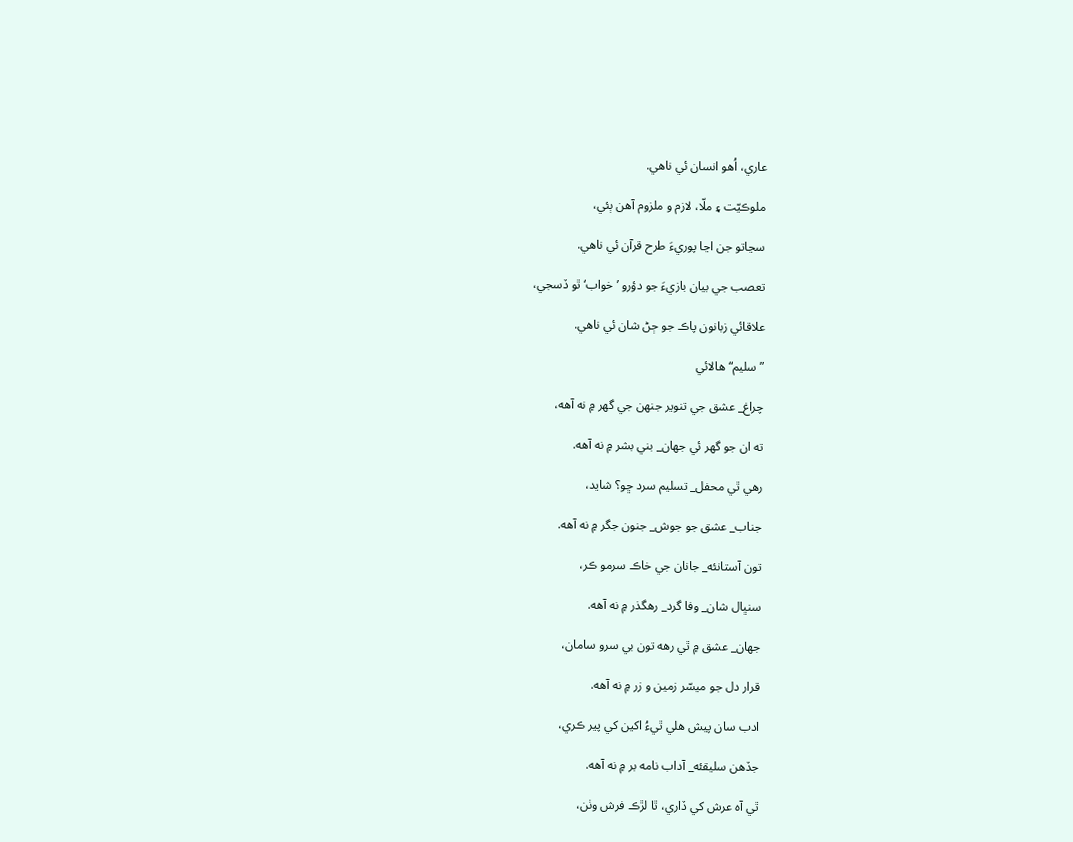عاري، اُهو انسان ئي ناهي.

ملوڪيّت ۽ ملّا، لازم و ملزوم آهن ٻئي،

سڃاتو جن اڃا پوريءَ طرح قرآن ئي ناهي.

تعصب جي بيان بازيءَ جو دؤرو ’خواب‘ ٿو ڏسجي،

علاقائي زبانون پاڪ جو ڄڻ شان ئي ناهي.

”سليم“ هالائي

چراغ_ عشق جي تنوير جنهن جي گهر ۾ نه آهه،

ته ان جو گهر ئي جهان_ بني بشر ۾ نه آهه.

رهي ٿي محفل_ تسليم سرد ڇو؟ شايد،

جناب_ عشق جو جوش_ جنون جگر ۾ نه آهه.

تون آستانئه_ جانان جي خاڪ سرمو ڪر،

سنڀال شان_ وفا گرد_ رهگذر ۾ نه آهه.

جهان_ عشق ۾ ٿي رهه تون بي سرو سامان،

قرار دل جو ميسّر زمين و زر ۾ نه آهه.

ادب سان پيش هلي ٿيءُ اکين کي پير ڪري،

جڏهن سليقئه_ آداب نامه بر ۾ نه آهه.

ٿي آه عرش کي ڏاري، ٿا لڙڪ فرش وٺن،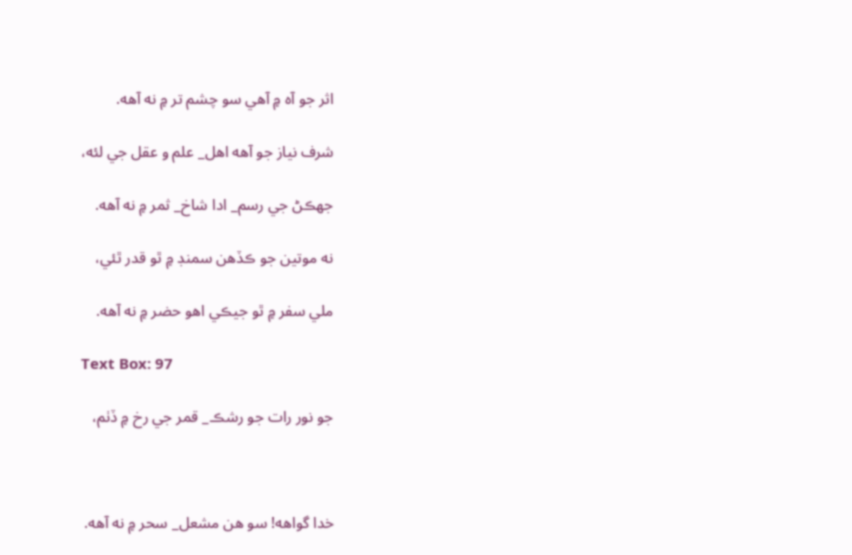اثر جو آه ۾ آهي سو چشم تر ۾ نه آهه.

شرف نياز جو آهه اهل_ علم و عقل جي لئه،

جهڪڻ جي رسم_ ادا شاخ_ ثمر ۾ نه آهه.

نه موتين جو ڪڏهن سمنڊ ۾ ٿو قدر ٿئي،

ملي سفر ۾ ٿو جيڪي اهو حضر ۾ نه آهه.

Text Box: 97

جو نور رات جو رشڪ_ قمر جي رخ ۾ ڏٺم،



خدا گواهه! سو هن مشعل_ سحر ۾ نه آهه.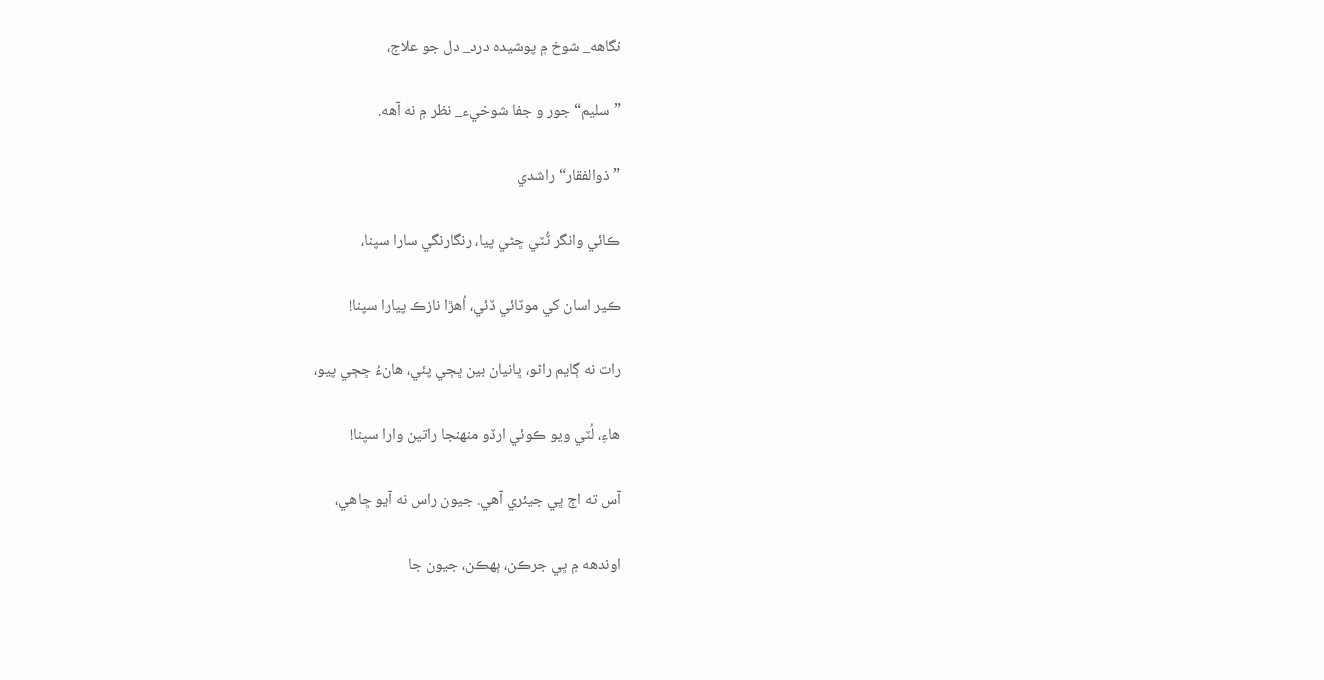نگاهه_ شوخ ۾ پوشيده درد_ دل جو علاج،

”سليم“ جور و جفا شوخيء_ نظر ۾ نه آهه.

”ذوالفقار“ راشدي

ڪائي وانگر ٽُٽي ڇڻي پيا، رنگارنگي سارا سپنا،

ڪير اسان کي موٽائي ڏئي، اُهڙا نازڪ پيارا سپنا!

رات نه ڳايم راڻو، ڀانيان بين ڀڄي پئي، هانءُ ڇڄي پيو،

هاءِ، لُٽي ويو ڪوئي ارڏو منهنجا راتين وارا سپنا!

آس ته اڄ ڀي جيئري آهي. جيون راس نه آيو ڇاهي،

اوندهه ۾ ڀي جرڪن، ٻهڪن، جيون جا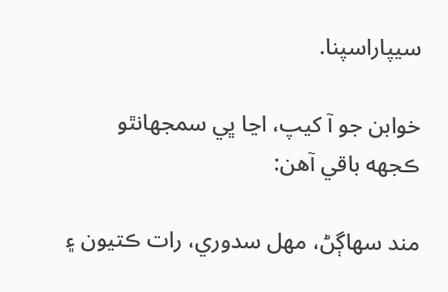سيپاراسپنا.

خوابن جو آ کيپ، اڃا ڀي سمجهانٿو ڪجهه باقي آهن:

مند سهاڳڻ، مهل سدوري، رات ڪتيون ۽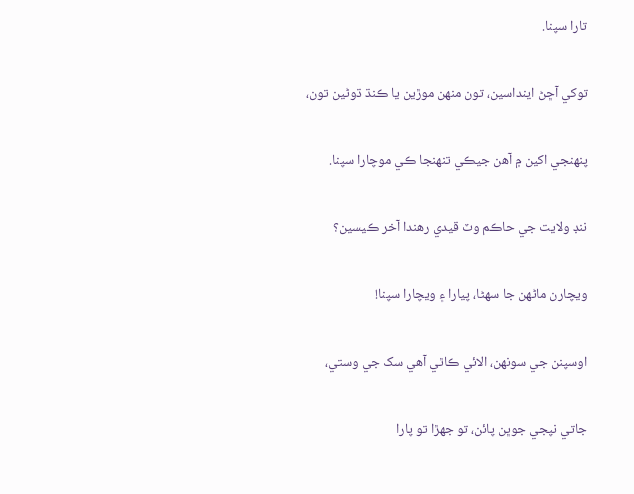تارا سپنا.

توکي آڇڻ اينداسين، تون منهن موڙين يا ڪنڌ ڌوڻين تون،

پنهنجي اکين ۾ آهن جيڪي تنهنجا ڪي موچارا سپنا.

ننڊ ولايت جي حاڪم وٽ قيدي رهندا آخر ڪيسين؟

ويچارن ماڻهن جا سهڻا، پيارا ۽ ويچارا سپنا!

اوسپنن جي سونهن، الائي ڪاٿي آهي سک جي وستي،

جاتي نپجي جوڀن پائن، تو جهڙا تو پارا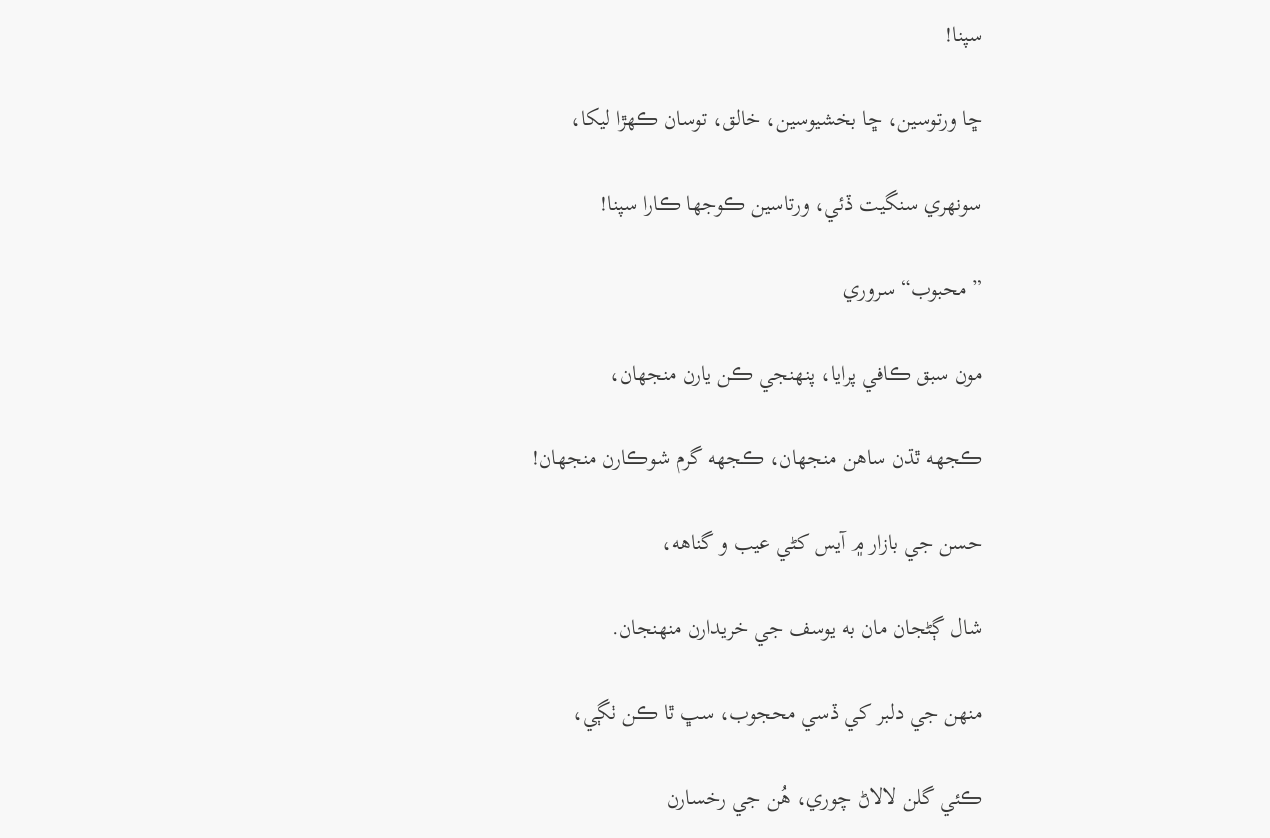سپنا!

ڇا ورتوسين، ڇا بخشيوسين، خالق، توسان ڪهڙا ليکا،

سونهري سنگيت ڏئي، ورتاسين ڪوجها ڪارا سپنا!

”محبوب“ سروري

مون سبق ڪافي پرايا، پنهنجي ڪن يارن منجهان،

ڪجهه ٿڌن ساهن منجهان، ڪجهه گرم شوڪارن منجهان!

حسن جي بازار ۾ آيس کڻي عيب و گناهه،

شال ڳڻجان مان به يوسف جي خريدارن منهنجان.

منهن جي دلبر کي ڏسي محجوب، سڀ ٿا ڪن ٺڳي،

ڪئي گلن لالاڻ چوري، هُن جي رخسارن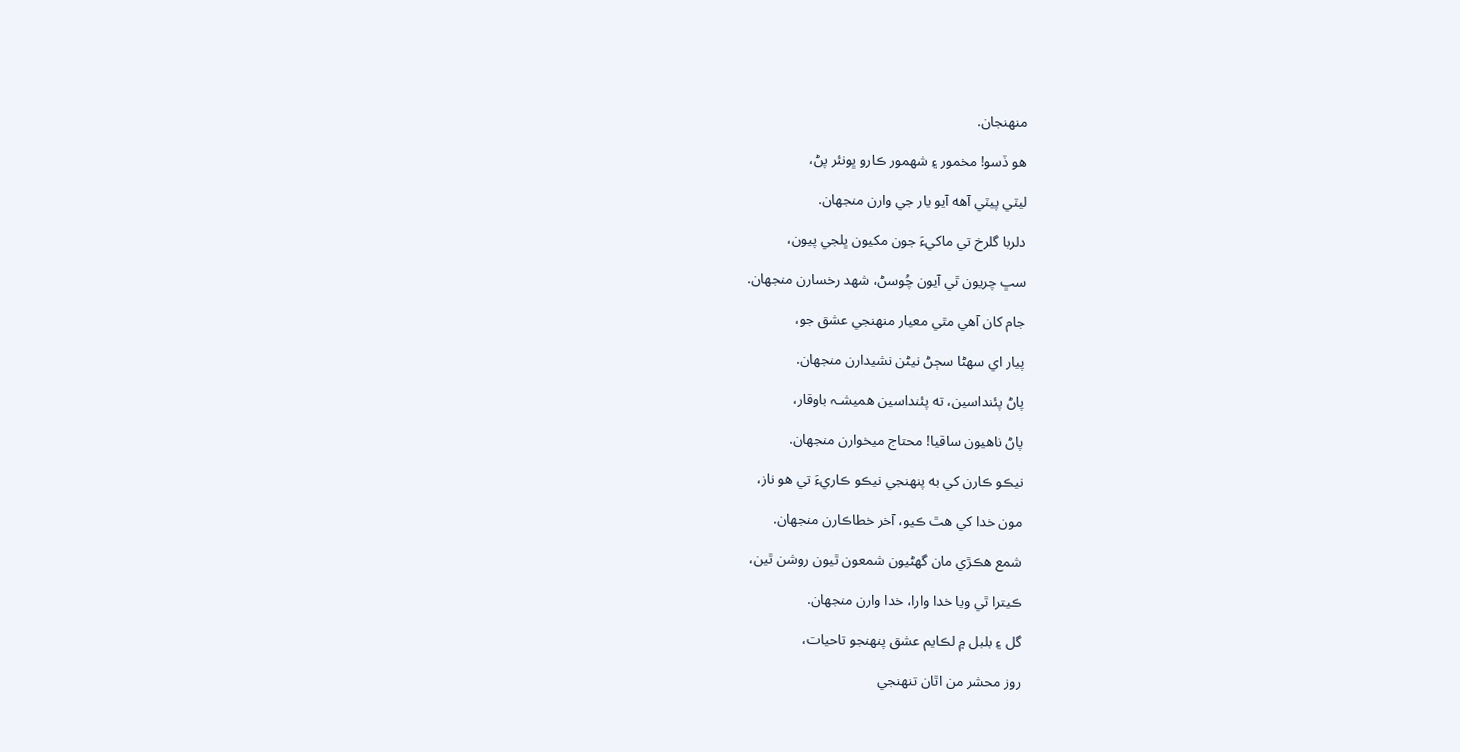منهنجان.

هو ڏسو! مخمور ۽ شهمور ڪارو ڀونئر پڻ،

ليٽي پيٽي آهه آيو يار جي وارن منجهان.

دلربا گلرخ تي ماکيءَ جون مکيون ڀلجي پيون،

سڀ چريون ٿي آيون چُوسڻ، شهد رخسارن منجهان.

جام کان آهي مٿي معيار منهنجي عشق جو،

پيار اي سهڻا سڄڻ نيڻن نشيدارن منجهان.

پاڻ پئنداسين، ته پئنداسين هميشـہ باوقار،

پاڻ ناهيون ساقيا! محتاج ميخوارن منجهان.

نيڪو ڪارن کي به پنهنجي نيڪو ڪاريءَ تي هو ناز،

مون خدا کي هٿ ڪيو، آخر خطاڪارن منجهان.

شمع هڪڙي مان گهڻيون شمعون ٿيون روشن ٿين،

ڪيترا ٿي ويا خدا وارا، خدا وارن منجهان.

گل ۽ بلبل ۾ لڪايم عشق پنهنجو تاحيات،

روز محشر من اٿان تنهنجي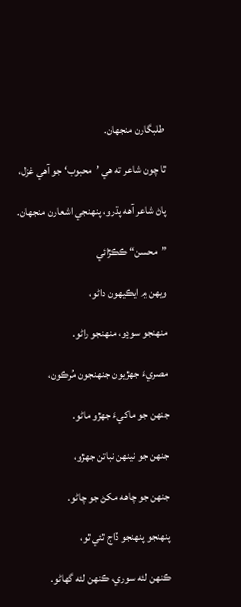طلبگارن منجهان.

ٿا چون شاعر ته هي ’محبوب‘ جو آهي غزل،

پاڻ شاعر آهه پڌرو، پنهنجي اشعارن منجهان.

”محسن“ ڪڪڙائي

ويهن ۾ ايڪيهون داڻو،

منهنجو سوڍو، منهنجو راڻو.

مصريءَ جهڙيون جنهنجون مُرڪون،

جنهن جو ماکيءَ جهڙو ماڻو.

جنهن جو نينهن نباتن جهڙو،

جنهن جو چاهه مکڻ جو چاڻو.

پنهنجو پنهنجو ڏاج ٿئي ٿو،

ڪنهن لئه سوري، ڪنهن لئه گهاڻو.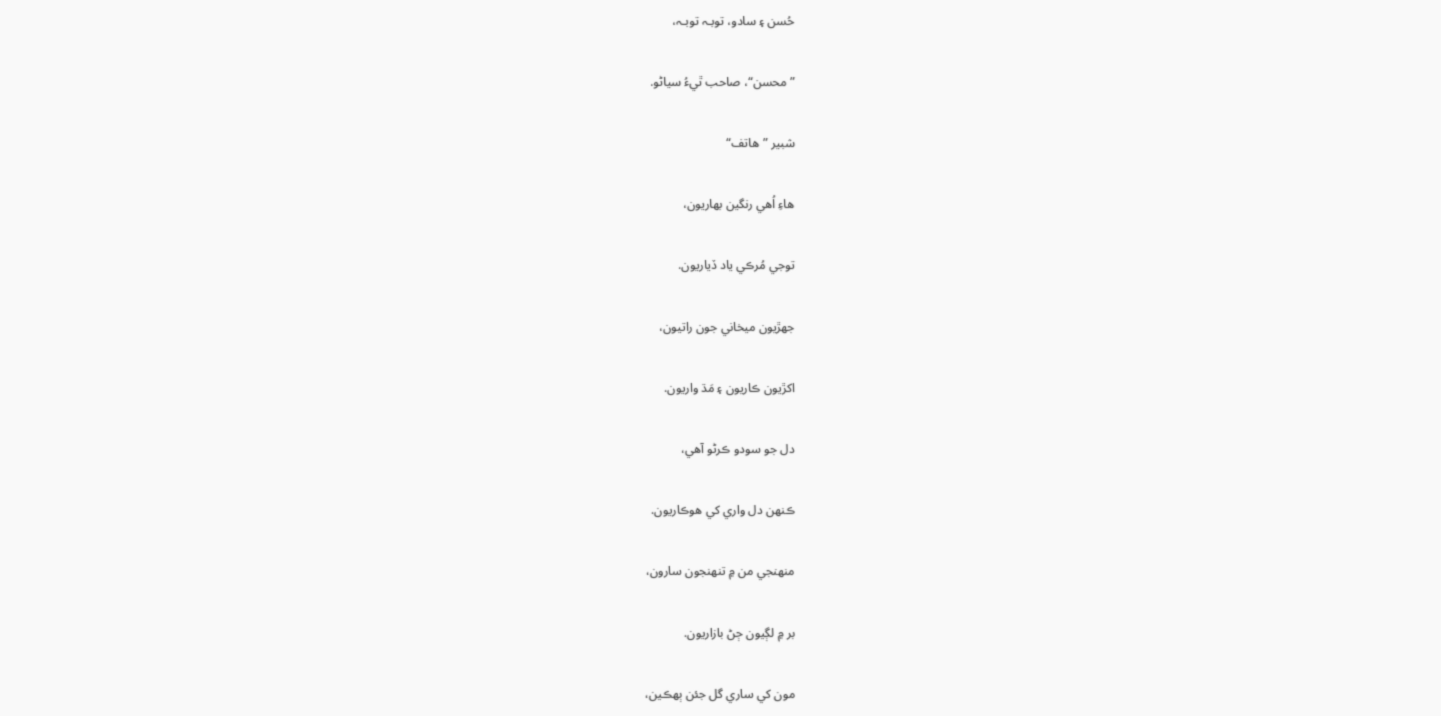حُسن ۽ سادو، توبـہ توبـہ،

”محسن“، صاحب ٿيءُ سياڻو.

شبير ”هاتف“

هاءِ اُهي رنگين بهاريون،

توجي مُرڪي ياد ڏياريون.

جهڙيون ميخاني جون راتيون،

اکڙيون ڪاريون ۽ مَڌ واريون.

دل جو سودو ڪرڻو آهي،

ڪنهن دل واري کي هوڪاريون.

منهنجي من ۾ تنهنجون سارون،

بر ۾ لڳيون ڄڻ بازاريون.

مون کي ساري گل جئن ٻهڪين،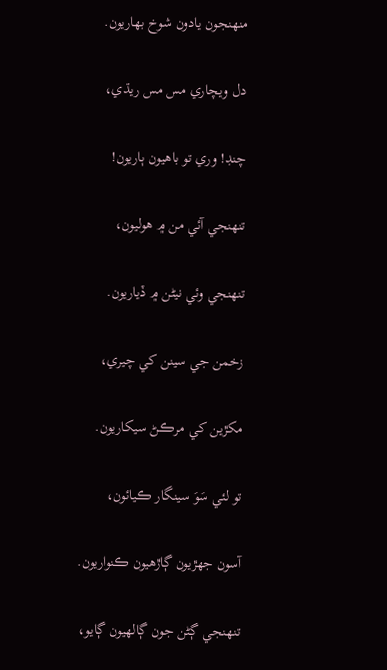منهنجون يادون شوخ بهاريون.

دل ويچاري مس مس ريڌي،

چنڊ! وري تو باهيون ٻاريون!

تنهنجي آئي من ۾ هوليون،

تنهنجي وئي نيڻن ۾ ڏياريون.

زخمن جي سينن کي چيري،

مکڙين کي مرڪڻ سيکاريون.

تو لئي سَوَ سينگار ڪيائون،

آسون جهڙيون ڳاڙهيون ڪنواريون.

تنهنجي ڳڻن جون ڳالهيون ڳايو،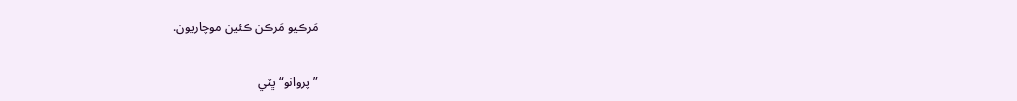مَرڪيو مَرڪن ڪئين موچاريون.

”پروانو“ ڀٽي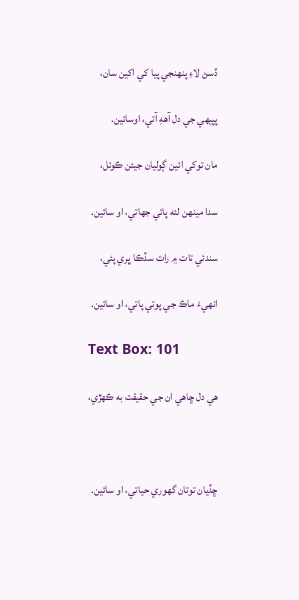ڏسڻ لاءِ پنهنجي پيا کي اکين سان،

پپيهي جي دل آههِ آتي، اوسائين.

مان توکي ائين ڳوليان جيئن ڪوئل،

سدا مينهن لئه پائي جهاتي، او سائين.

سندئي تات ۾ رات سڏڪا ڀري پئي،

انهيءَ ماڪ جي پوتي پاتي، او سائين.

Text Box: 101

هي دل ڇاهي ان جي حقيقت به ڪهڙي،



ڇڏيان توتان گهوري حياتي، او سائين.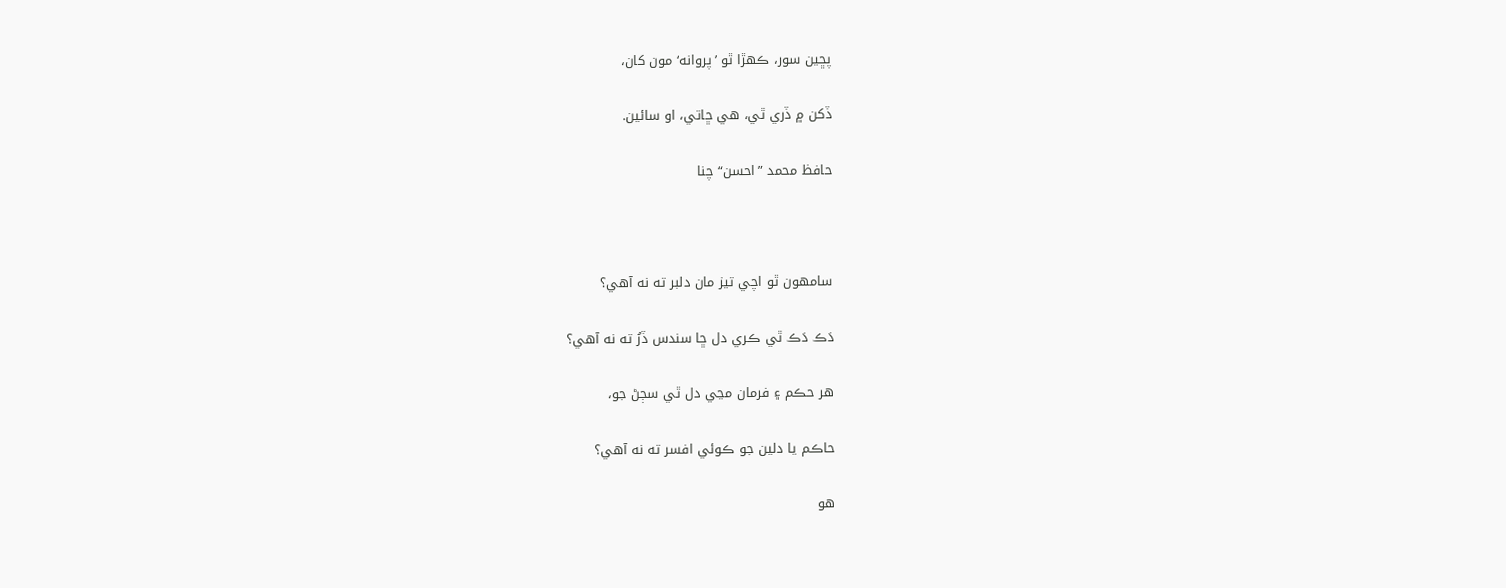پڇين سور، ڪهڙا ٿو ’پروانه‘ مون کان،

ڏکن ۾ ڏري ٿي، هي ڇاتي، او سائين.

حافظ محمد ”احسن“ چنا



سامهون ٿو اچي تيز مان دلبر ته نه آهي؟

دَڪ دَڪ ٿي ڪري دل ڇا سندس ڏرُ ته نه آهي؟

هر حڪم ۽ فرمان مڃي دل ٿي سڄڻ جو،

حاڪم يا دلين جو ڪوئي افسر ته نه آهي؟

هو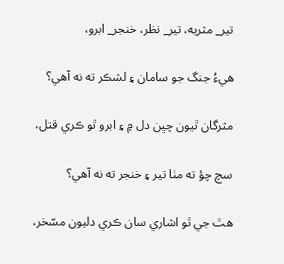تير_ مثريه، تير_ نظر، خنجر_ ابرو،

هيءُ جنگ جو سامان ۽ لشڪر ته نه آهي؟

مثرگان ٿيون چڀن دل ۾ ۽ ابرو ٿو ڪري قتل،

سچ چؤ ته مٺا تير ۽ خنجر ته نه آهي؟

هٿ جي ٿو اشاري سان ڪري دليون مسّخر،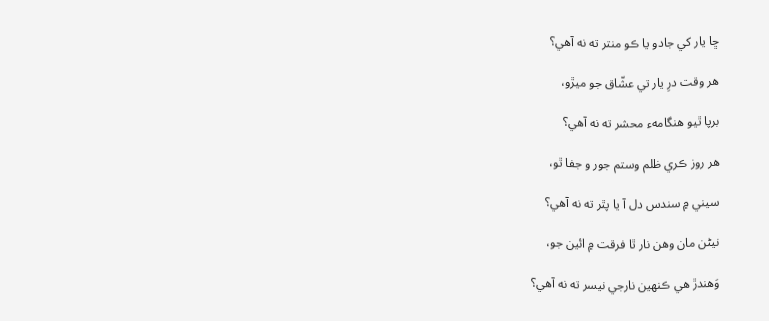ڇا يار کي جادو يا ڪو منتر ته نه آهي؟

هر وقت درِ يار تي عشّاق جو ميڙو،

برپا ٿيو هنگامهء محشر ته نه آهي؟

هر روز ڪري ظلم وستم جور و جفا ٿو،

سيني ۾ سندس دل آ يا پٿر ته نه آهي؟

نيڻن مان وهن نار ٿا فرقت ۾ ائين جو،

وَهندڙ هي ڪنهين نارجي نيسر ته نه آهي؟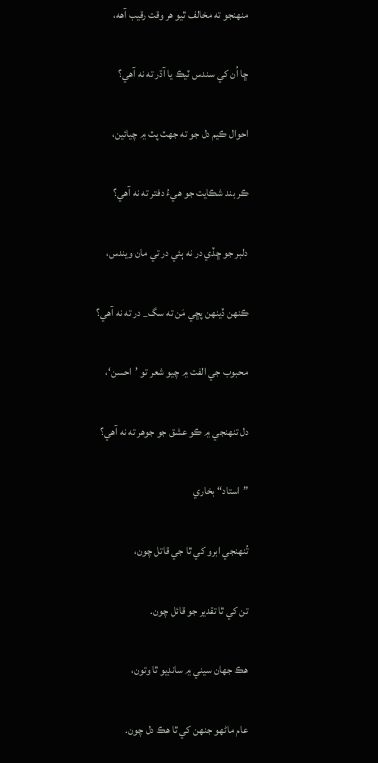منهنجو ته مخالف ٿيو هر وقت رقيب آهه،

ڇا اُن کي سندس ٽيڪ يا آڌر ته نه آهي؟

احوال ڪيم دل جو ته جهٽ پٽ ۾ چيائين،

ڪر بند شڪايت جو هيءُ دفتر ته نه آهي؟

دلبر جو ڇڏي در نه ٻئي در تي مان ويندس،

ڪنهن ڏينهن پڇي مَن ته سگ_ در ته نه آهي؟

محبوب جي الفت ۾ چيو شعر تو ’احسن‘،

دل تنهنجي ۾ ڪو عشق جو جوهر ته نه آهي؟

”استاد“ بخاري

تُنهنجي ابرو کي ٿا جي قاتل چون،

تن کي ٿا تقدير جو قائل چون.

هڪ جهان سيني ۾ سانڊيو ٿا وتون،

عام ماڻهو جنهن کي ٿا هڪ دل چون.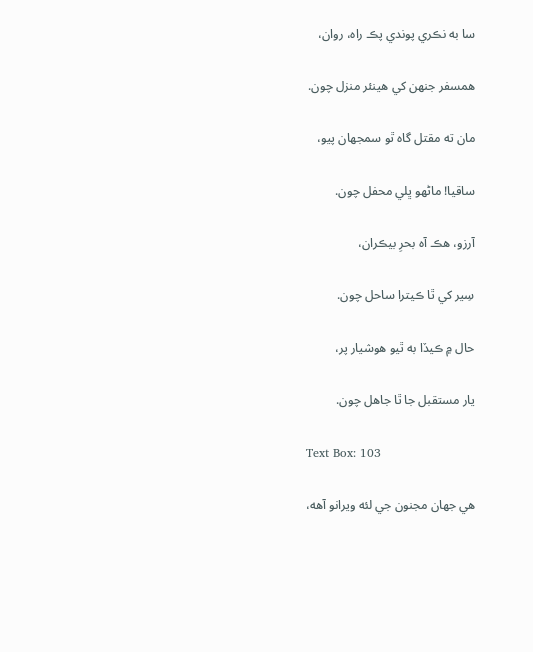سا به نڪري پوندي پڪ راه، روان،

همسفر جنهن کي هينئر منزل چون.

مان ته مقتل گاه ٿو سمجهان پيو،

ساقيا! ماڻهو ڀلي محفل چون.

آرزو، هڪ آه بحرِ بيڪران،

سِير کي ٿا ڪيترا ساحل چون.

حال ۾ ڪيڏا به ٿيو هوشيار پر،

يار مستقبل جا ٿا جاهل چون.

Text Box: 103

هي جهان مجنون جي لئه ويرانو آهه،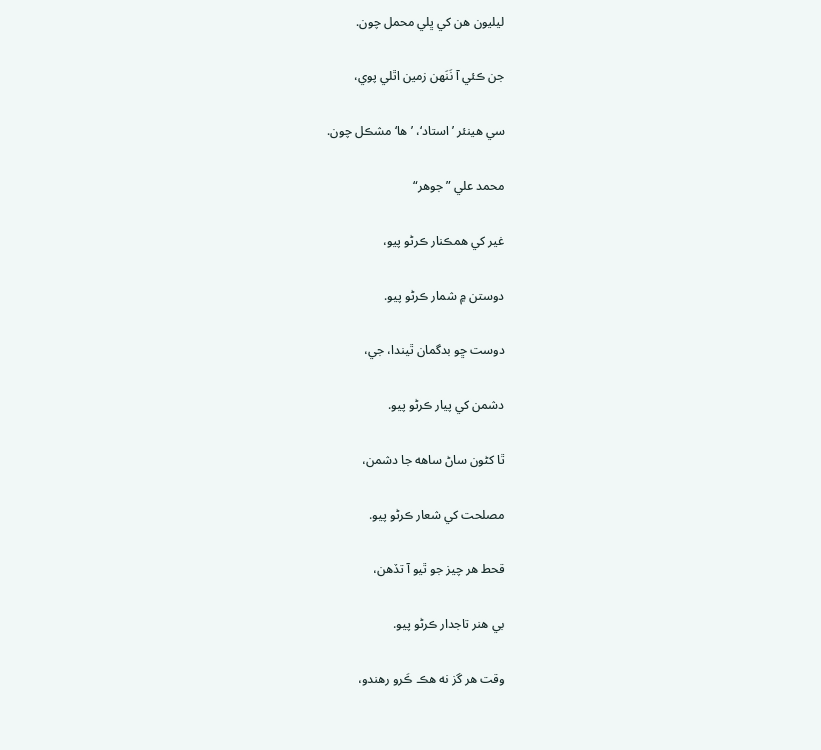ليليون هن کي ڀلي محمل چون.

جن ڪئي آ نَنَهن زمين اٿلي پوي،

سي هينئر ’استاد‘، ’ها‘ مشڪل چون.

محمد علي ”جوهر“

غير کي همڪنار ڪرڻو پيو،

دوستن ۾ شمار ڪرڻو پيو.

دوست ڇو بدگمان ٿيندا، جي،

دشمن کي پيار ڪرڻو پيو.

ٿا کڻون ساڻ ساهه جا دشمن،

مصلحت کي شعار ڪرڻو پيو.

قحط هر چيز جو ٿيو آ تڏهن،

بي هنر تاجدار ڪرڻو پيو.

وقت هر گز نه هڪ ڪَرو رهندو،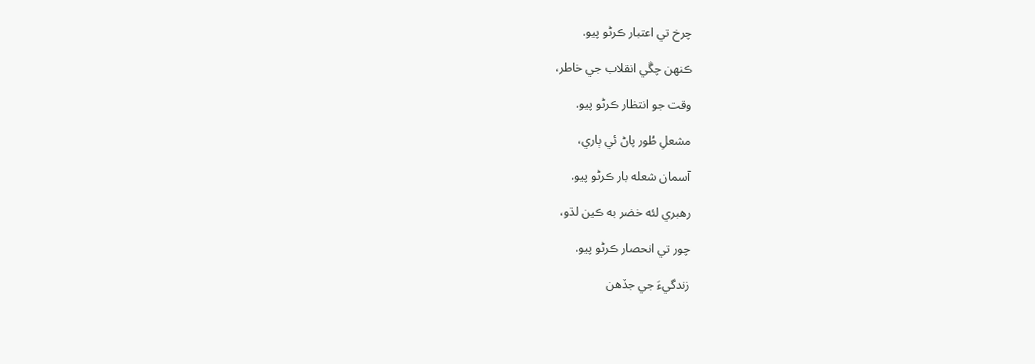چرخ تي اعتبار ڪرڻو پيو.

ڪنهن چڱي انقلاب جي خاطر،

وقت جو انتظار ڪرڻو پيو.

مشعلِ طُور پاڻ ئي ٻاري،

آسمان شعله بار ڪرڻو پيو.

رهبري لئه خضر به ڪين لڌو،

چور تي انحصار ڪرڻو پيو.

زندگيءَ جي جڏهن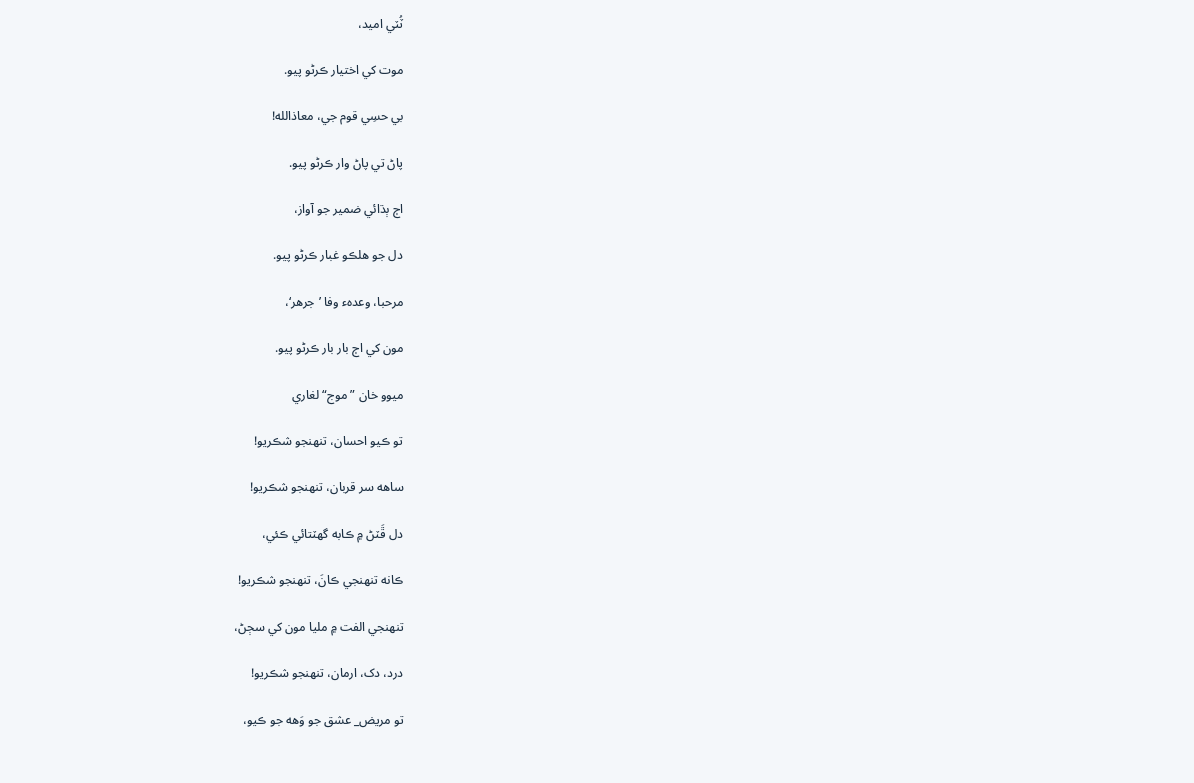ٽُٽي اميد،

موت کي اختيار ڪرڻو پيو.

بي حسِي قوم جي، معاذالله!

پاڻ تي پاڻ وار ڪرڻو پيو.

اڄ ٻڌائي ضمير جو آواز،

دل جو هلڪو غبار ڪرڻو پيو.

مرحبا، وعدهء وفا ’جرهر‘،

مون کي اڄ بار بار ڪرڻو پيو.

ميوو خان ”موج“ لغاري

تو ڪيو احسان، تنهنجو شڪريو!

ساهه سر قربان، تنهنجو شڪريو!

دل ڦَٽڻ ۾ ڪابه گهٽتائي ڪئي،

ڪانه تنهنجي ڪانَ، تنهنجو شڪريو!

تنهنجي الفت ۾ مليا مون کي سڄڻ،

درد، دک، ارمان، تنهنجو شڪريو!

تو مريض_ عشق جو وَهه جو ڪيو،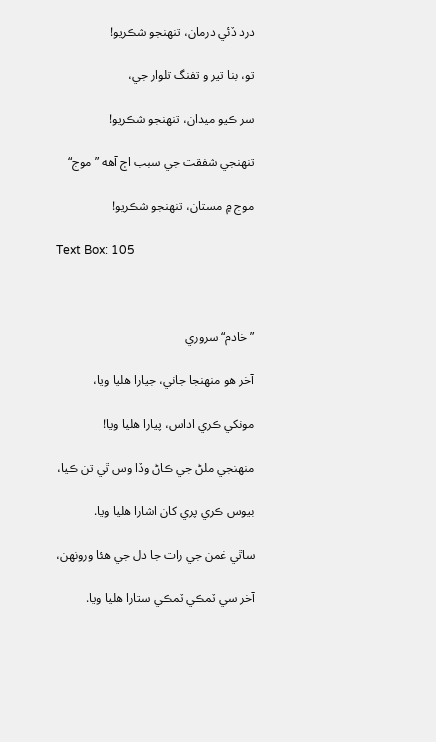درد ڏئي درمان، تنهنجو شڪريو!

تو، بنا تير و تفنگ تلوار جي،

سر ڪيو ميدان، تنهنجو شڪريو!

تنهنجي شفقت جي سبب اڄ آهه ”موج“

موج ۾ مستان، تنهنجو شڪريو!

Text Box: 105



”خادم“ سروري

آخر هو منهنجا جاني، جيارا هليا ويا،

مونکي ڪري اداس، پيارا هليا ويا!

منهنجي ملڻ جي ڪاڻ وڏا وس ٿي تن ڪيا،

بيوس ڪري پري کان اشارا هليا ويا.

ساٿي غمن جي رات جا دل جي هئا ورونهن،

آخر سي ٽمڪي ٽمڪي ستارا هليا ويا.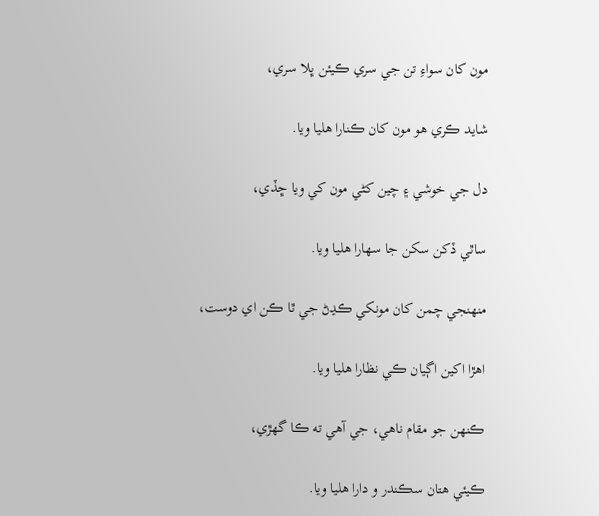مون کان سواءِ تن جي سري ڪيئن ڀلا سري،

شايد ڪري هو مون کان ڪنارا هليا ويا.

دل جي خوشي ۽ چين کڻي مون کي ويا ڇڏي،

ساٿي ڏکن سکن جا سهارا هليا ويا.

منهنجي چمن کان مونکي ڪڍڻ جي ٿا ڪن اي دوست،

اهڙا اکين اڳيان ڪي نظارا هليا ويا.

ڪنهن جو مقام ناهي، جي آهي ته ڪا گهڙي،

ڪيئي هتان سڪندر و دارا هليا ويا.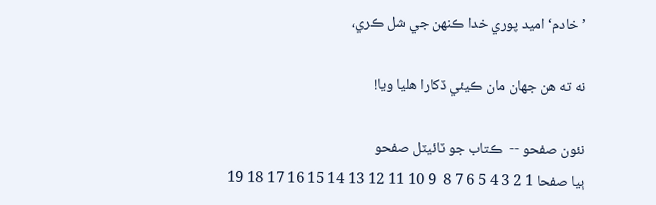’خادم‘ اميد پوري خدا ڪنهن جي شل ڪري،

نه ته هن جهان مان ڪيئي ڏکارا هليا ويا!

نئون صفحو --  ڪتاب جو ٽائيٽل صفحو
ٻيا صفحا 1 2 3 4 5 6 7 8  9 10 11 12 13 14 15 16 17 18 19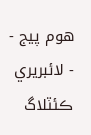هوم پيج - - لائبريري ڪئٽلاگ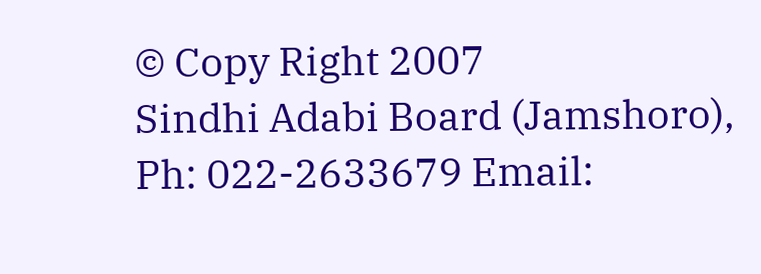© Copy Right 2007
Sindhi Adabi Board (Jamshoro),
Ph: 022-2633679 Email: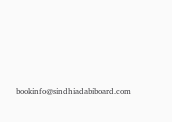bookinfo@sindhiadabiboard.com